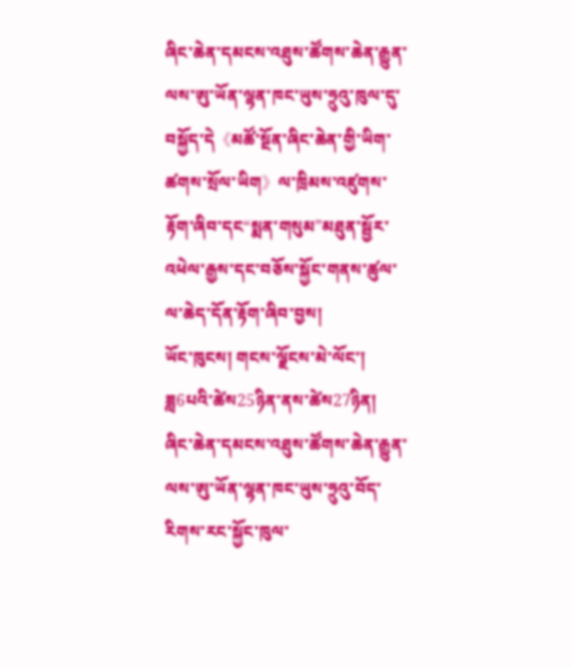ཞིང་ཆེན་དམངས་འཐུས་ཚོགས་ཆེན་རྒྱུན་ལས་ཨུ་ཡོན་ལྷན་ཁང་ཡུས་ཧྲུའུ་ཁུལ་དུ་བསྐྱོད་དེ《མཚོ་སྔོན་ཞིང་ཆེན་གྱི་ཡིག་ཚགས་སྲོལ་ཡིག》ལ་ཁྲིམས་འཛུགས་རྟོག་ཞིབ་དང“སྨན་གསུམ”མཐུན་སྦྱོར་འཕེལ་རྒྱས་དང་བཅོས་སྐྱོང་གནས་ཚུལ་ལ་ཆེད་དོན་རྟོག་ཞིབ་བྱས།
ཡོང་ཁུངས། གངས་ལྗོངས་མེ་ལོང་།
ཟླ6པའི་ཚེས25ཉིན་ནས་ཚེས27ཉིན།  ཞིང་ཆེན་དམངས་འཐུས་ཚོགས་ཆེན་རྒྱུན་ལས་ཨུ་ཡོན་ལྷན་ཁང་ཡུས་ཧྲུའུ་བོད་རིགས་རང་སྐྱོང་ཁུལ་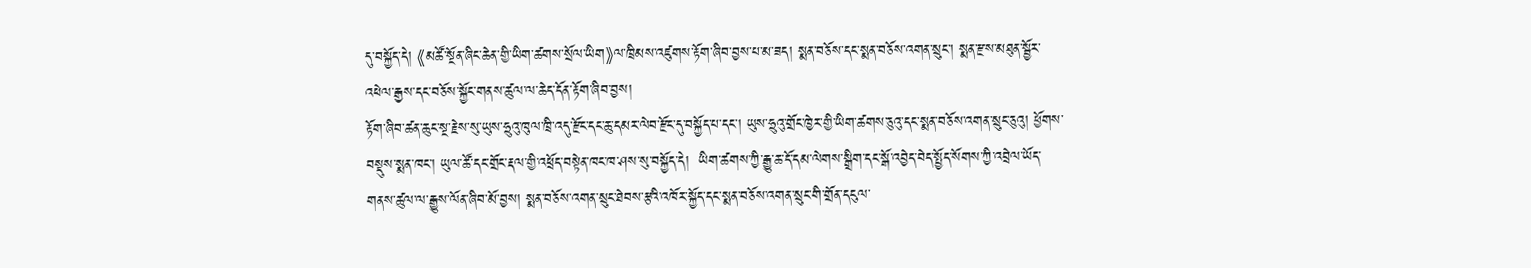དུ་བསྐྱོད་དེ། 《མཚོ་སྔོན་ཞིང་ཆེན་གྱི་ཡིག་ཚགས་སྲོལ་ཡིག》ལ་ཁྲིམས་འཛུགས་རྟོག་ཞིབ་བྱས་པ་མ་ཟད། སྨན་བཅོས་དང་སྨན་བཅོས་འགན་སྲུང་། སྨན་རྫས་མཐུན་སྦྱོར་འཕེལ་རྒྱས་དང་བཅོས་སྐྱོང་གནས་ཚུལ་ལ་ཆེད་དོན་རྟོག་ཞིབ་བྱས།
རྟོག་ཞིབ་ཚན་ཆུང་སྔ་རྗེས་སུ་ཡུས་ཧྲུའུ་ཁུལ་ཁྲི་འདུ་རྫོང་དང་ཆུ་དམར་ལེབ་རྫོང་དུ་བསྐྱོད་པ་དང་། ཡུས་ཧྲུའུ་གྲོང་ཁྱེར་གྱི་ཡིག་ཚགས་ཅུའུ་དང་སྨན་བཅོས་འགན་སྲུང་ཅུའུ། ཕྱོགས་བསྡུས་སྨན་ཁང་། ཡུལ་ཚོ་དང་གྲོང་རྡལ་གྱི་འཕྲོད་བསྟེན་ཁང་ཁ་ཤས་སུ་བསྐྱོད་དེ།  ཡིག་ཚགས་ཀྱི་རྒྱུ་ཆ་དོ་དམ་ལེགས་སྒྲིག་དང་སྒོ་འབྱེད་བེད་སྤྱོད་སོགས་ཀྱི་འབྲེལ་ཡོད་གནས་ཚུལ་ལ་རྒྱུས་ལོན་ཞིབ་མོ་བྱས། སྨན་བཅོས་འགན་སྲུང་ཐེབས་རྩའི་འཁོར་སྐྱོད་དང་སྨན་བཅོས་འགན་སྲུང་གི་གྲོན་དངུལ་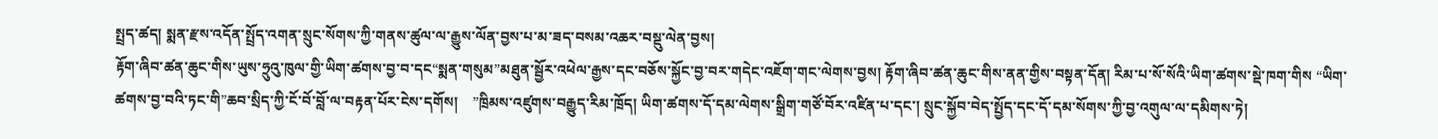སྤྲད་ཚད། སྨན་རྫས་འདོན་སྤྲོད་འགན་སྲུང་སོགས་ཀྱི་གནས་ཚུལ་ལ་རྒྱུས་ལོན་བྱས་པ་མ་ཟད་བསམ་འཆར་བསྡུ་ལེན་བྱས།
རྟོག་ཞིབ་ཚན་ཆུང་གིས་ཡུས་ཧྲུའུ་ཁུལ་གྱི་ཡིག་ཚགས་བྱ་བ་དང“སྨན་གསུམ”མཐུན་སྦྱོར་འཕེལ་རྒྱས་དང་བཅོས་སྐྱོང་བྱ་བར་གདེང་འཇོག་གང་ལེགས་བྱས། རྟོག་ཞིབ་ཚན་ཆུང་གིས་ནན་གྱིས་བསྟན་དོན། རིམ་པ་སོ་སོའི་ཡིག་ཚགས་སྡེ་ཁག་གིས “ཡིག་ཚགས་བྱ་བའི་ཏང་གི”ཆབ་སྲིད་ཀྱི་ངོ་བོ་བློ་ལ་བརྟན་པོར་ངེས་དགོས།    ”ཁྲིམས་འཛུགས་བརྒྱུད་རིམ་ཁྲོད། ཡིག་ཚགས་དོ་དམ་ལེགས་སྒྲིག་གཙོ་བོར་འཛིན་པ་དང་། སྲུང་སྐྱོབ་བེད་སྤྱོད་དང་དོ་དམ་སོགས་ཀྱི་བྱ་འགུལ་ལ་དམིགས་ཏེ།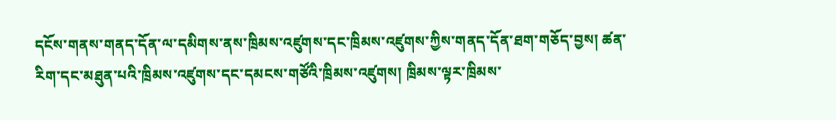དངོས་གནས་གནད་དོན་ལ་དམིགས་ནས་ཁྲིམས་འཛུགས་དང་ཁྲིམས་འཛུགས་ཀྱིས་གནད་དོན་ཐག་གཅོད་བྱས། ཚན་རིག་དང་མཐུན་པའི་ཁྲིམས་འཛུགས་དང་དམངས་གཙོའི་ཁྲིམས་འཛུགས། ཁྲིམས་ལྟར་ཁྲིམས་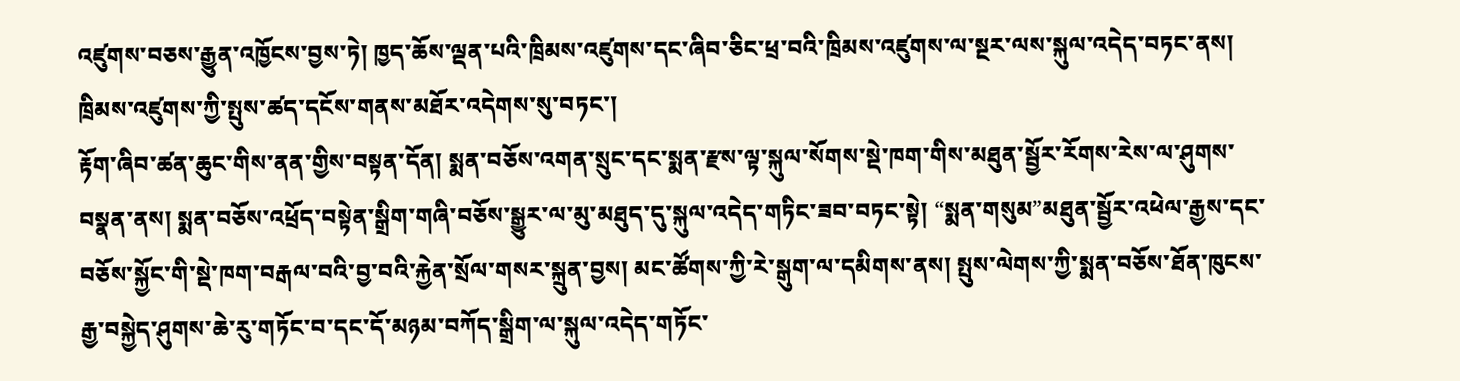འཛུགས་བཅས་རྒྱུན་འཁྱོངས་བྱས་ཏེ། ཁྱད་ཆོས་ལྡན་པའི་ཁྲིམས་འཛུགས་དང་ཞིབ་ཅིང་ཕྲ་བའི་ཁྲིམས་འཛུགས་ལ་སྔར་ལས་སྐུལ་འདེད་བཏང་ནས། ཁྲིམས་འཛུགས་ཀྱི་སྤུས་ཚད་དངོས་གནས་མཐོར་འདེགས་སུ་བཏང་།
རྟོག་ཞིབ་ཚན་ཆུང་གིས་ནན་གྱིས་བསྟན་དོན། སྨན་བཅོས་འགན་སྲུང་དང་སྨན་རྫས་ལྟ་སྐུལ་སོགས་སྡེ་ཁག་གིས་མཐུན་སྦྱོར་རོགས་རེས་ལ་ཤུགས་བསྣན་ནས། སྨན་བཅོས་འཕྲོད་བསྟེན་སྒྲིག་གཞི་བཅོས་སྒྱུར་ལ་མུ་མཐུད་དུ་སྐུལ་འདེད་གཏིང་ཟབ་བཏང་སྟེ། “སྨན་གསུམ”མཐུན་སྦྱོར་འཕེལ་རྒྱས་དང་བཅོས་སྐྱོང་གི་སྡེ་ཁག་བརྒལ་བའི་བྱ་བའི་རྐྱེན་སྲོལ་གསར་སྐྲུན་བྱས། མང་ཚོགས་ཀྱི་རེ་སྒུག་ལ་དམིགས་ནས། སྤུས་ལེགས་ཀྱི་སྨན་བཅོས་ཐོན་ཁུངས་རྒྱ་བསྐྱེད་ཤུགས་ཆེ་རུ་གཏོང་བ་དང་དོ་མཉམ་བཀོད་སྒྲིག་ལ་སྐུལ་འདེད་གཏོང་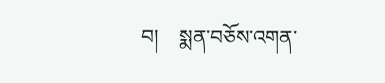བ།    སྨན་བཅོས་འགན་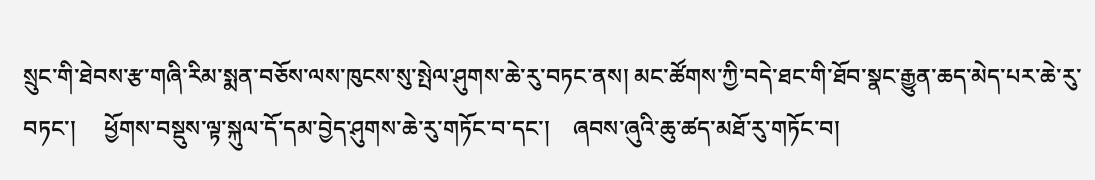སྲུང་གི་ཐེབས་རྩ་གཞི་རིམ་སྨན་བཅོས་ལས་ཁུངས་སུ་སྤེལ་ཤུགས་ཆེ་རུ་བཏང་ནས། མང་ཚོགས་ཀྱི་བདེ་ཐང་གི་ཐོབ་སྣང་རྒྱུན་ཆད་མེད་པར་ཆེ་རུ་བཏང་།     ཕྱོགས་བསྡུས་ལྟ་སྐུལ་དོ་དམ་བྱེད་ཤུགས་ཆེ་རུ་གཏོང་བ་དང་།    ཞབས་ཞུའི་ཆུ་ཚད་མཐོ་རུ་གཏོང་བ།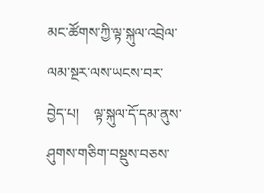མང་ཚོགས་ཀྱི་ལྟ་སྐུལ་འབྲེལ་ལམ་སྔར་ལས་ཡངས་བར་བྱེད་པ།    ལྟ་སྐུལ་དོ་དམ་ནུས་ཤུགས་གཅིག་བསྡུས་བཅས་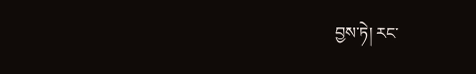བྱས་ཏེ། རང་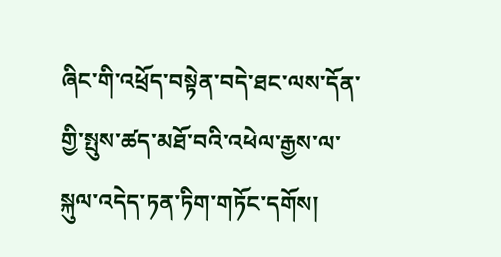ཞིང་གི་འཕྲོད་བསྟེན་བདེ་ཐང་ལས་དོན་གྱི་སྤུས་ཚད་མཐོ་བའི་འཕེལ་རྒྱས་ལ་སྐུལ་འདེད་ཏན་ཏིག་གཏོང་དགོས།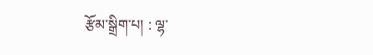རྩོམ་སྒྲིག་པ། : ལྷ་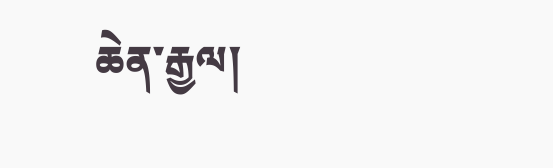ཆེན་རྒྱལ།